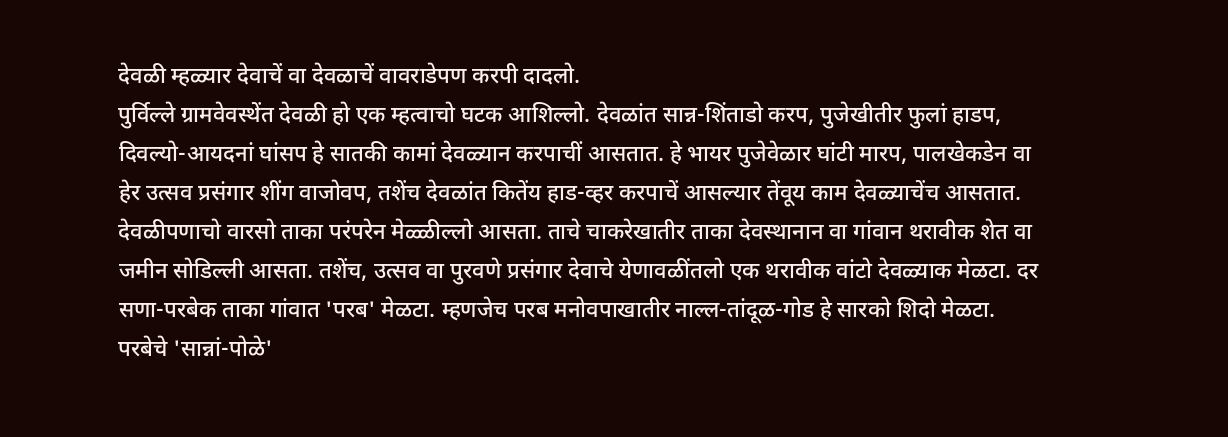देवळी म्हळ्यार देवाचें वा देवळाचें वावराडेपण करपी दादलो.
पुर्विल्ले ग्रामवेवस्थेंत देवळी हो एक म्हत्वाचो घटक आशिल्लो. देवळांत सान्न-शिंताडो करप, पुजेखीतीर फुलां हाडप, दिवल्यो-आयदनां घांसप हे सातकी कामां देवळ्यान करपाचीं आसतात. हे भायर पुजेवेळार घांटी मारप, पालखेकडेन वा हेर उत्सव प्रसंगार शींग वाजोवप, तशेंच देवळांत कितेंय हाड-व्हर करपाचें आसल्यार तेंवूय काम देवळ्याचेंच आसतात. देवळीपणाचो वारसो ताका परंपरेन मेळ्ळील्लो आसता. ताचे चाकरेखातीर ताका देवस्थानान वा गांवान थरावीक शेत वा जमीन सोडिल्ली आसता. तशेंच, उत्सव वा पुरवणे प्रसंगार देवाचे येणावळींतलो एक थरावीक वांटो देवळ्याक मेळटा. दर सणा-परबेक ताका गांवात 'परब' मेळटा. म्हणजेच परब मनोवपाखातीर नाल्ल-तांदूळ-गोड हे सारको शिदो मेळटा. परबेचे 'सान्नां-पोळे'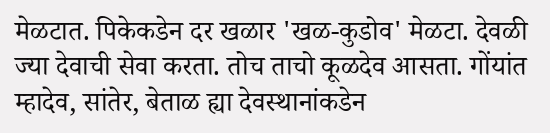मेळटात. पिकेकडेन दर खळार 'खळ-कुडोव' मेळटा. देवळी ज्या देवाची सेवा करता. तोच ताचो कूळदेव आसता. गोंयांत म्हादेव, सांतेर, बेताळ ह्या देवस्थानांकडेन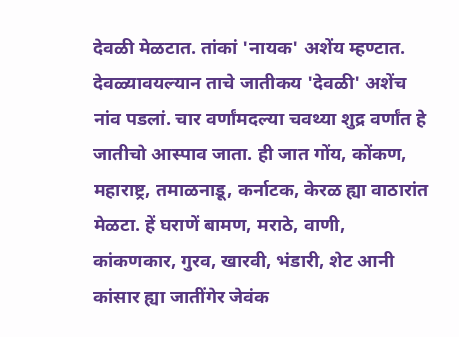देवळी मेळटात. तांकां 'नायक' अशेंय म्हण्टात.
देवळ्यावयल्यान ताचे जातीकय 'देवळी' अशेंच नांव पडलां. चार वर्णांमदल्या चवथ्या शुद्र वर्णांत हे जातीचो आस्पाव जाता. ही जात गोंय, कोंकण, महाराष्ट्र, तमाळनाडू, कर्नाटक, केरळ ह्या वाठारांत मेळटा. हें घराणें बामण, मराठे, वाणी, कांकणकार, गुरव, खारवी, भंडारी, शेट आनी कांसार ह्या जातींगेर जेवंक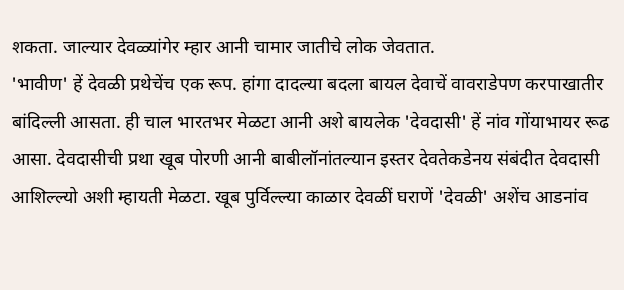शकता. जाल्यार देवळ्यांगेर म्हार आनी चामार जातीचे लोक जेवतात.
'भावीण' हें देवळी प्रथेचेंच एक रूप. हांगा दादल्या बदला बायल देवाचें वावराडेपण करपाखातीर बांदिल्ली आसता. ही चाल भारतभर मेळटा आनी अशे बायलेक 'देवदासी' हें नांव गोंयाभायर रूढ आसा. देवदासीची प्रथा खूब पोरणी आनी बाबीलॉनांतल्यान इस्तर देवतेकडेनय संबंदीत देवदासी आशिल्ल्यो अशी म्हायती मेळटा. खूब पुर्विल्ल्या काळार देवळीं घराणें 'देवळी' अशेंच आडनांव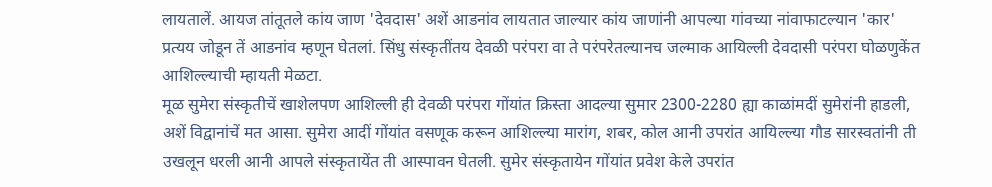लायतालें. आयज तांतूतले कांय जाण 'देवदास' अशें आडनांव लायतात जाल्यार कांय जाणांनी आपल्या गांवच्या नांवाफाटल्यान 'कार' प्रत्यय जोडून तें आडनांव म्हणून घेतलां. सिंधु संस्कृतींतय देवळी परंपरा वा ते परंपरेतल्यानच जल्माक आयिल्ली देवदासी परंपरा घोळणुकेंत आशिल्ल्याची म्हायती मेळटा.
मूळ सुमेरा संस्कृतीचें खाशेलपण आशिल्ली ही देवळी परंपरा गोंयांत क्रिस्ता आदल्या सुमार 2300-2280 ह्या काळांमदीं सुमेरांनी हाडली, अशें विद्वानांचें मत आसा. सुमेरा आदीं गोंयांत वसणूक करून आशिल्ल्या मारांग, शबर, कोल आनी उपरांत आयिल्ल्या गौड सारस्वतांनी ती उखलून धरली आनी आपले संस्कृतायेंत ती आस्पावन घेतली. सुमेर संस्कृतायेन गोंयांत प्रवेश केले उपरांत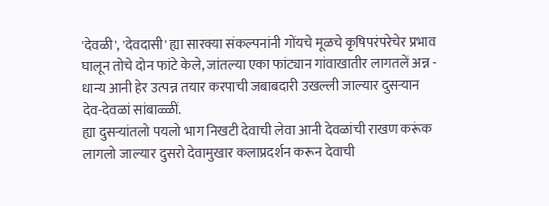'देवळी', 'देवदासी' ह्या सारक्या संकल्पनांनी गोंयचे मूळचे कृषिपरंपरेचेर प्रभाव घालून तोचे दोन फांटे केले, जांतल्या एका फांट्यान गांवाखातीर लागतलें अन्न - धान्य आनी हेर उत्पन्न तयार करपाची जबाबदारी उखल्ली जाल्यार दुसऱ्यान देव-देवळां सांबाळ्ळीं.
ह्या दुसऱ्यांतलो पयलो भाग निखटी देवाची लेवा आनी देवळांची राखण करूंक लागलो जाल्यार दुसरो देवामुखार कलाप्रदर्शन करून देवाची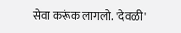सेवा करूंक लागलो. 'देवळी'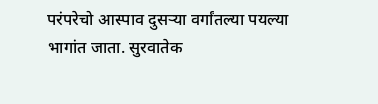परंपरेचो आस्पाव दुसऱ्या वर्गांतल्या पयल्या भागांत जाता. सुरवातेक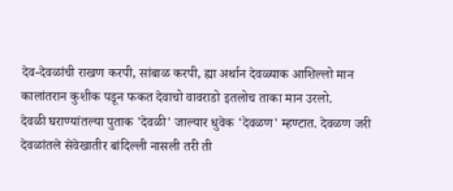देव-देवळांची राखण करपी, सांबाळ करपी, ह्या अर्थान देवळ्याक आशिल्लो मान कालांतरान कुशीक पडून फकत देवाचो वावराडो इतलोच ताका मान उरलो.
देवळी घराण्यांतल्या पुताक 'देवळी' जाल्यार धुवेक 'देवळण' म्हण्टात. देवळण जरी देवळांतले सेवेखातीर बांदिल्ली नासली तरी ती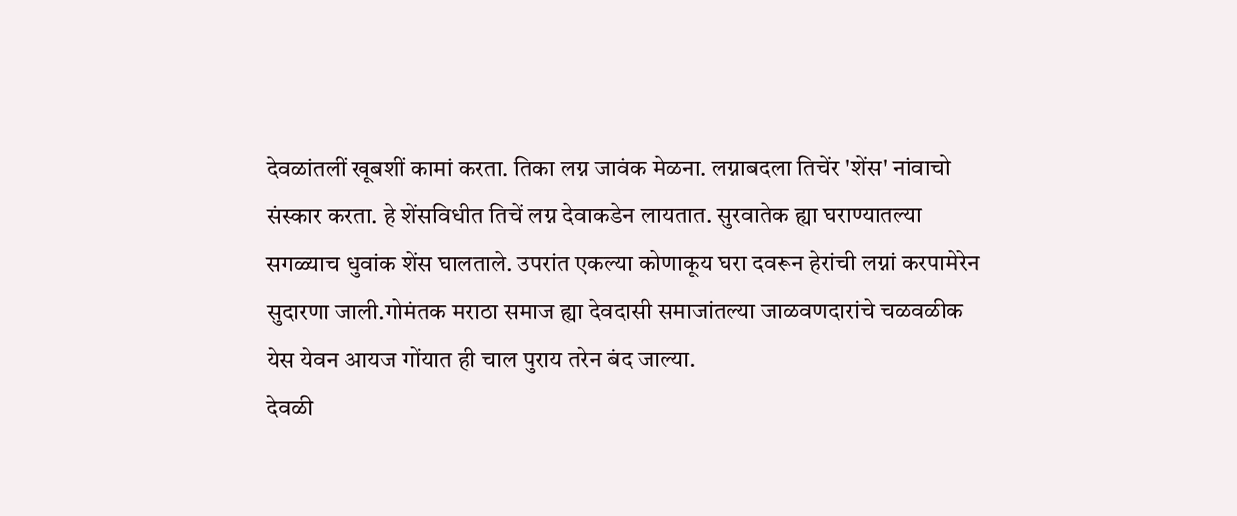देवळांतलीं खूबशीं कामां करता. तिका लग्न जावंक मेळना. लग्नाबदला तिचेंर 'शेंस' नांवाचो संस्कार करता. हे शेंसविधीत तिचें लग्न देवाकडेन लायतात. सुरवातेक ह्या घराण्यातल्या सगळ्याच धुवांक शेंस घालताले. उपरांत एकल्या कोणाकूय घरा दवरून हेरांची लग्नां करपामेरेन सुदारणा जाली.गोमंतक मराठा समाज ह्या देवदासी समाजांतल्या जाळवणदारांचे चळवळीक येस येवन आयज गोंयात ही चाल पुराय तरेन बंद जाल्या.
देवळी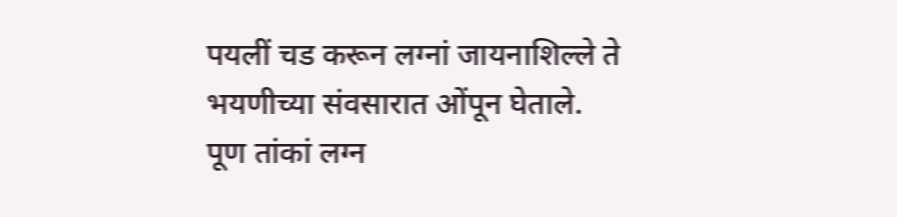पयलीं चड करून लग्नां जायनाशिल्ले ते भयणीच्या संवसारात ओंपून घेताले. पूण तांकां लग्न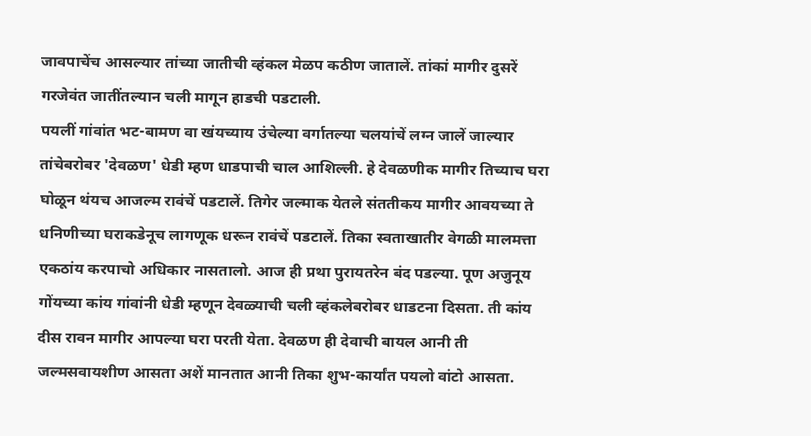जावपाचेंच आसल्यार तांच्या जातीची व्हंकल मेळप कठीण जातालें. तांकां मागीर दुसरें गरजेवंत जातींतल्यान चली मागून हाडची पडटाली.
पयलीं गांवांत भट-बामण वा खंयच्याय उंचेल्या वर्गातल्या चलयांचें लग्न जालें जाल्यार तांचेबरोबर 'देवळण' धेडी म्हण धाडपाची चाल आशिल्ली. हे देवळणीक मागीर तिच्याच घरा घोळून थंयच आजल्म रावंचें पडटालें. तिगेर जल्माक येतले संततीकय मागीर आवयच्या ते धनिणीच्या घराकडेनूच लागणूक धरून रावंचें पडटालें. तिका स्वताखातीर वेगळी मालमत्ता एकठांय करपाचो अधिकार नासतालो. आज ही प्रथा पुरायतरेन बंद पडल्या. पूण अजुनूय गोंयच्या कांय गांवांनी धेडी म्हणून देवळ्याची चली व्हंकलेबरोबर धाडटना दिसता. ती कांय दीस रावन मागीर आपल्या घरा परती येता. देवळण ही देवाची बायल आनी ती जल्मसवायशीण आसता अशें मानतात आनी तिका शुभ-कार्यांत पयलो वांटो आसता.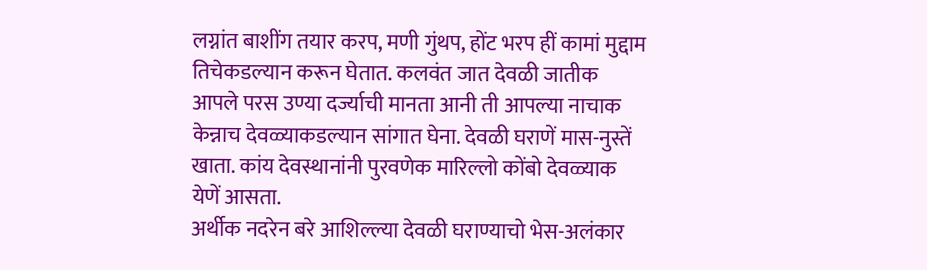लग्नांत बाशींग तयार करप, मणी गुंथप, होंट भरप हीं कामां मुद्दाम तिचेकडल्यान करून घेतात. कलवंत जात देवळी जातीक आपले परस उण्या दर्ज्याची मानता आनी ती आपल्या नाचाक केन्नाच देवळ्याकडल्यान सांगात घेना. देवळी घराणें मास-नुस्तें खाता. कांय देवस्थानांनी पुरवणेक मारिल्लो कोंबो देवळ्याक येणें आसता.
अर्थीक नदरेन बरे आशिल्ल्या देवळी घराण्याचो भेस-अलंकार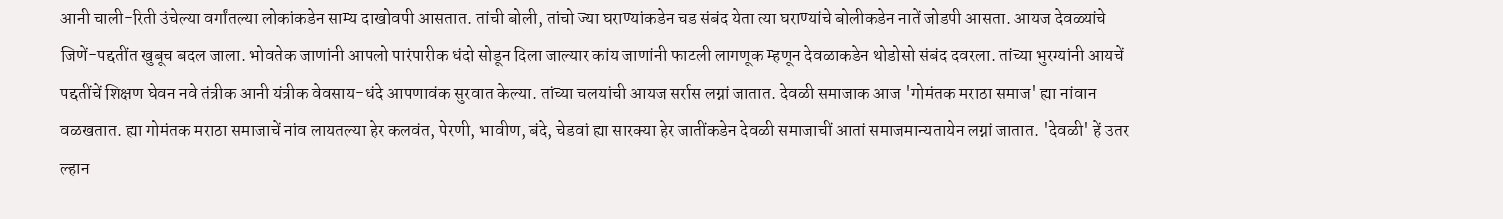आनी चाली-रिती उंचेल्या वर्गांतल्या लोकांकडेन साम्य दाखोवपी आसतात. तांची बोली, तांचो ज्या घराण्यांकडेन चड संबंद येता त्या घराण्यांचे बोलीकडेन नातें जोडपी आसता. आयज देवळ्यांचे जिणें-पद्दतींत खुबूच बदल जाला. भोवतेक जाणांनी आपलो पारंपारीक धंदो सोडून दिला जाल्यार कांय जाणांनी फाटली लागणूक म्हणून देवळाकडेन थोडोसो संबंद दवरला. तांच्या भुरग्यांनी आयचें पद्दतींचें शिक्षण घेवन नवे तंत्रीक आनी यंत्रीक वेवसाय-धंदे आपणावंक सुरवात केल्या. तांच्या चलयांची आयज सर्रास लग्नां जातात. देवळी समाजाक आज 'गोमंतक मराठा समाज' ह्या नांवान वळखतात. ह्या गोमंतक मराठा समाजाचें नांव लायतल्या हेर कलवंत, पेरणी, भावीण, बंदे, चेडवां ह्या सारक्या हेर जातींकडेन देवळी समाजाचीं आतां समाजमान्यतायेन लग्नां जातात. 'देवळी' हें उतर ल्हान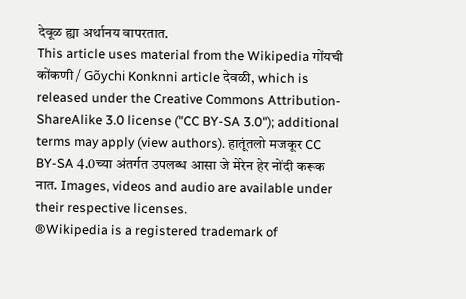देवूळ ह्या अर्थानय वापरतात.
This article uses material from the Wikipedia गोंयची कोंकणी / Gõychi Konknni article देवळी, which is released under the Creative Commons Attribution-ShareAlike 3.0 license ("CC BY-SA 3.0"); additional terms may apply (view authors). हातूंतलो मजकूर CC BY-SA 4.0च्या अंतर्गत उपलब्ध आसा जे मेरेन हेर नोंदी करूक नात. Images, videos and audio are available under their respective licenses.
®Wikipedia is a registered trademark of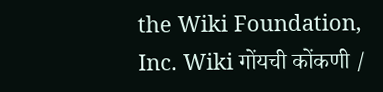the Wiki Foundation, Inc. Wiki गोंयची कोंकणी /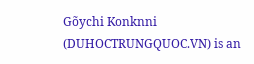Gõychi Konknni (DUHOCTRUNGQUOC.VN) is an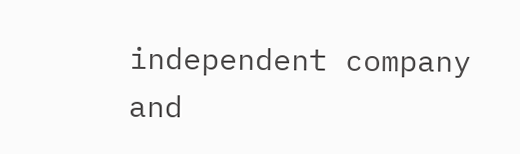independent company and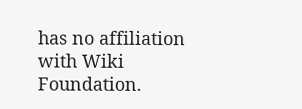has no affiliation with Wiki Foundation.